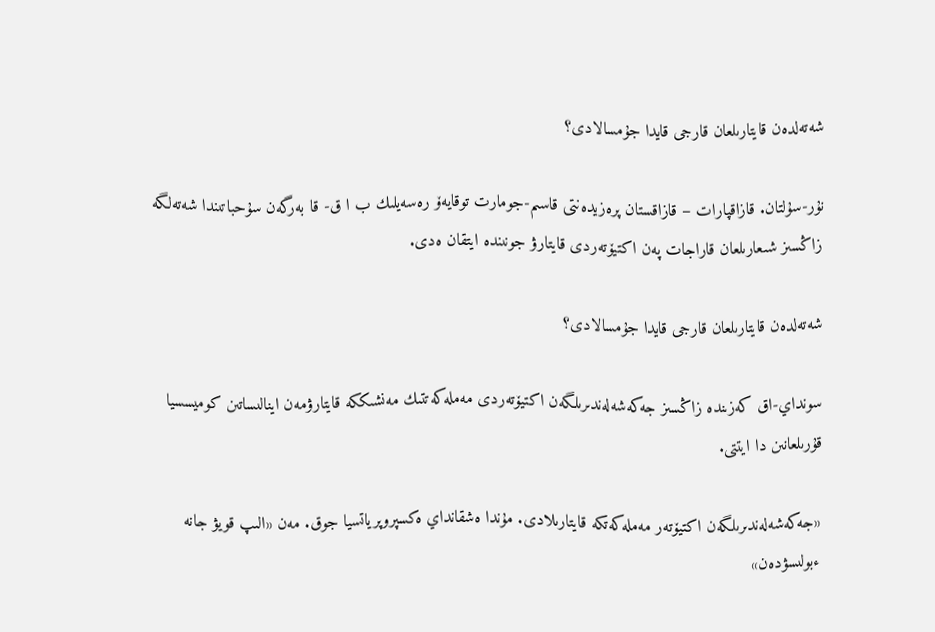شەتەلدەن قايتارىلعان قارجى قايدا جۇمسالادى؟

نۇر-سۇلتان. قازاقپارات – قازاقستان پرەزيدەنتى قاسىم-جومارت توقايەۆ رەسەيلىك ب ا ق- قا بەرگەن سۇحباتىندا شەتەلگە زاڭسىز شىعارىلعان قاراجات پەن اكتيۆتەردى قايتارۋ جونىندە ايتقان ەدى.

شەتەلدەن قايتارىلعان قارجى قايدا جۇمسالادى؟

سونداي-اق كەزىندە زاڭسىز جەكەشەلەندىرىلگەن اكتيۆتەردى مەملەكەتتىك مەنشىككە قايتارۋمەن اينالىساتىن كوميسسيا قۇرىلعانىن دا ايتتى.

«جەكەشەلەندىرىلگەن اكتيۆتەر مەملەكەتكە قايتارىلادى. مۇندا ەشقانداي ەكسپروپرياتسيا جوق. مەن «الىپ قويۋ جانە ءبولىسۋدەن»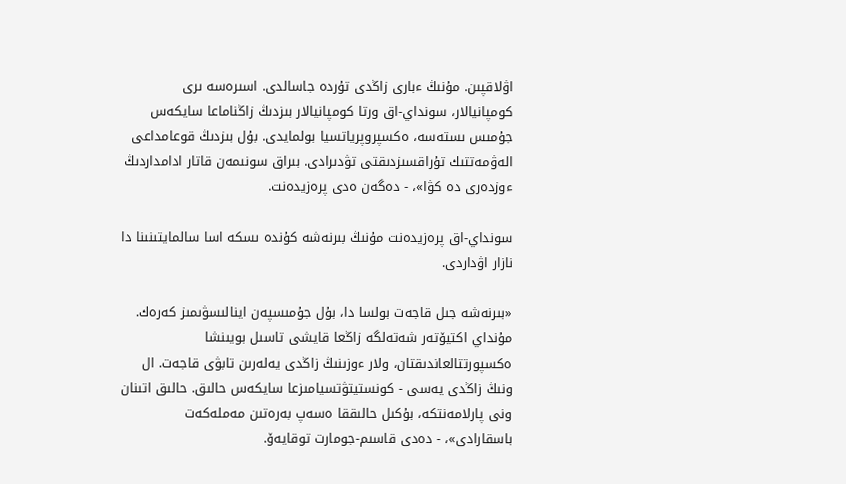اۋلاقپىن. مۇنىڭ ءبارى زاڭدى تۇردە جاسالدى. اسىرەسە ىرى كومپانيالار، سونداي-اق ورتا كومپانيالار بىزدىڭ زاڭناماعا سايكەس جۇمىس ىستەسە، ەكسپروپرياتسيا بولمايدى. بۇل بىزدىڭ قوعامداعى الەۋمەتتىك تۇراقسىزدىقتى تۋدىرادى. بىراق سونىمەن قاتار ادامداردىڭ ءوزدەرى دە كۋا»، - دەگەن ەدى پرەزيدەنت.

سونداي-اق پرەزيدەنت مۇنىڭ بىرنەشە كۇندە ىسكە اسا سالمايتىنىنا دا نازار اۋداردى.

«بىرنەشە جىل قاجەت بولسا دا، بۇل جۇمىسپەن اينالىسۋىمىز كەرەك. مۇنداي اكتيۆتەر شەتەلگە زاڭعا قايشى تاسىل بويىنشا ەكسپورتتالعاندىقتان، ولار ءوزىنىڭ زاڭدى يەلەرىن تابۋى قاجەت. ال ونىڭ زاڭدى يەسى - كونستيتۋتسيامىزعا سايكەس حالىق. حالىق اتىنان ونى پارلامەنتكە، بۇكىل حالىققا ەسەپ بەرەتىن مەملەكەت باسقارادى»، - دەدى قاسىم-جومارت توقايەۆ.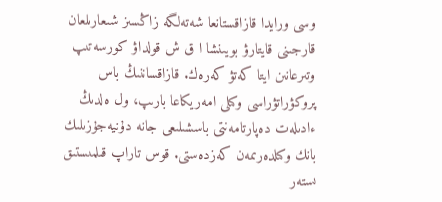وسى ورايدا قازاقستانعا شەتەلگە زاڭسىز شىعارىلعان قارجىنى قايتارۋ بويىنشا ا ق ش قولداۋ كورسەتىپ وتىرعانىن ايتا كەتۋ كەرەك. قازاقساننىڭ باس پروكۋراتۋراسى وكىلى امەريكاعا بارىپ، ول ەلدىڭ ءادىلەت دەپارتامەنتى باسشىلىعى جانە دۇنيەجۇزىلىك بانك وكىلدەرىمەن كەزدەستى. قوس تاراپ قىلمىستىق ىستەر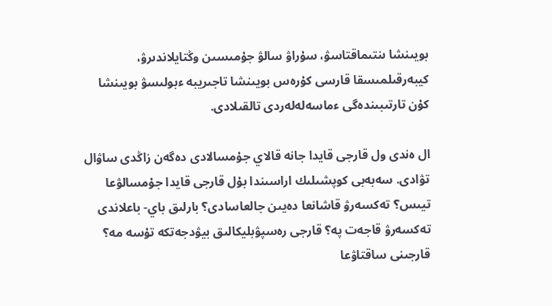بويىنشا ىنتىماقتاسۋ، سۇراۋ سالۋ جۇمىسىن وڭتايلاندىرۋ، كيبەرقىلمىسقا قارسى كۇرەس بويىنشا تاجىريبە ءبولىسۋ بويىنشا كۇن تارتىبىندەگى ءماسەلەلەردى تالقىلادى.

ال ەندى ول قارجى قايدا جانە قالاي جۇمسالادى دەگەن زاڭدى ساۋال تۋادى. سەبەبى كوپشىلىك اراسىندا بۇل قارجى قايدا جۇمسالۋعا تيىس؟ تەكسەرۋ قاشانعا دەيىن جالعاسادى؟ بارلىق باي- باعلاندى تەكسەرۋ قاجەت پە؟ قارجى رەسپۋبليكالىق بيۋدجەتكە تۇسە مە؟ قارجىنى ساقتاۋعا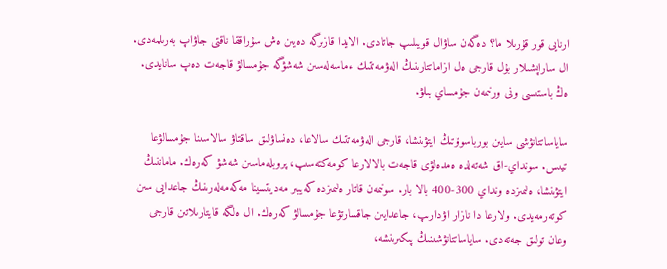ارنايى قور قۇرىلا ما؟ دەگەن ساۋال قويىلىپ جاتادى. الايدا قازىرگە دەيىن ەش سۇراققا ناقتى جاۋاپ بەرىلمەدى. ال ساراپشىلار بۇل قارجى ەل ازاماتتارىنىڭ الەۋمەتتىك ءماسەلەسىن شەشۋگە جۇمسالۋ قاجەت دەپ سانايدى. ەڭ باستىسى ونى ورنىمەن جۇمساي بىلۋ.

ساياساتتانۋشى سايىن بورباسوۆتىڭ ايتۋىنشا، قارجى الەۋمەتتىك سالاعا، دەنساۋلىق ساقتاۋ سالاسىنا جۇمسالۋعا تيىس. سونداي-اق شەتەلدە ەمدەلۋى قاجەت بالالارعا كومەكتەسىپ، پروبلەماسىن شەشۋ كەرەك. ماماننىڭ ايتۋىنشا، ەلىمىزدە ونداي 300-400 بالا بار. سونىمەن قاتار ەلىمىزدە كەيبىر مەديتسينا مەكەمەلەرىنىڭ جاعدايى سىن كوتەرمەيدى. ولارعا دا نازار اۋدارىپ، جاعدايىن جاقسارتۋعا جۇمسالۋ كەرەك. ال ەلگە قايتارىلاتىن قارجى وعان تولىق جەتەدى. ساياساتتانۋشىنىڭ پىكىرىنشە،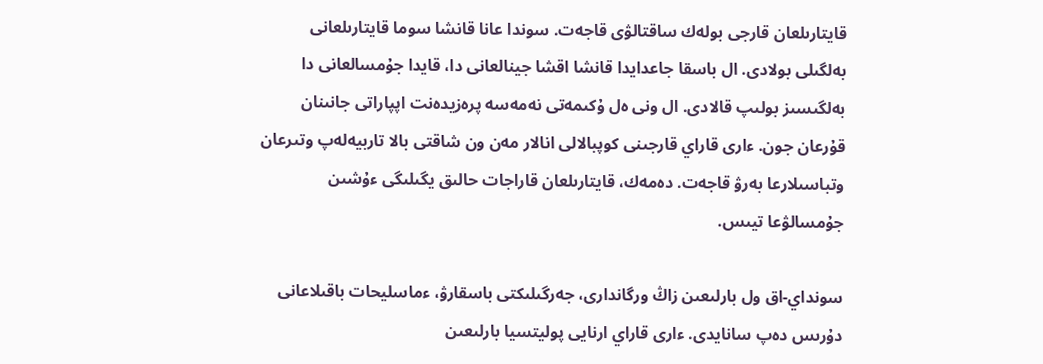قايتارىلعان قارجى بولەك ساقتالۋى قاجەت. سوندا عانا قانشا سوما قايتارىلعانى بەلگىلى بولادى. ال باسقا جاعدايدا قانشا اقشا جينالعانى دا، قايدا جۇمسالعانى دا بەلگىسىز بولىپ قالادى. ال ونى ەل ۇكىمەتى نەمەسە پرەزيدەنت اپپاراتى جانىنان قۇرعان جون. ءارى قاراي قارجىنى كوپبالالى انالار مەن ون شاقتى بالا تاربيەلەپ وتىرعان وتباسىلارعا بەرۋ قاجەت. دەمەك، قايتارىلعان قاراجات حالىق يگىلىگى ءۇشىن جۇمسالۋعا تيىس.

سونداي-اق ول بارلىعىن زاڭ ورگاندارى، جەرگىلىكتى باسقارۋ، ءماسليحات باقىلاعانى دۇرىس دەپ سانايدى. ءارى قاراي ارنايى پوليتسيا بارلىعىن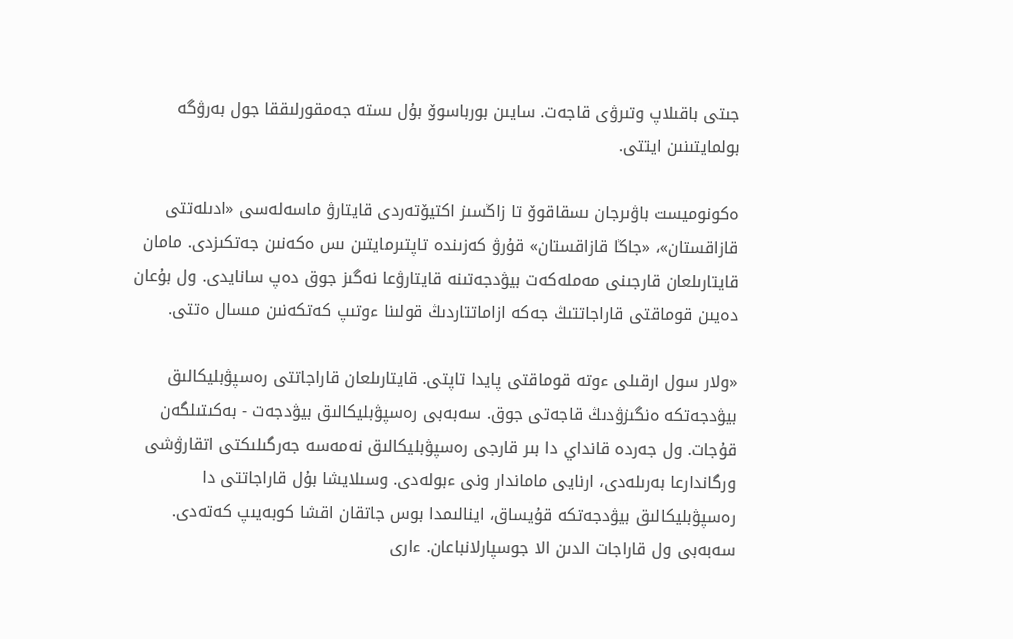جىتى باقىلاپ وتىرۋى قاجەت. سايىن بورباسوۆ بۇل ىستە جەمقورلىققا جول بەرۋگە بولمايتىنىن ايتتى.

ەكونوميست باۋىرجان ىسقاقوۆ تا زاڭسىز اكتيۆتەردى قايتارۋ ماسەلەسى «ادىلەتتى قازاقستان»، «جاڭا قازاقستان» قۇرۋ كەزىندە تاپتىرمايتىن ىس ەكەنىن جەتكىزدى. مامان قايتارىلعان قارجىنى مەملەكەت بيۋدجەتىنە قايتارۋعا نەگىز جوق دەپ سانايدى. ول بۇعان دەيىن قوماقتى قاراجاتتىڭ جەكە ازاماتتاردىڭ قولىنا ءوتىپ كەتكەنىن مىسال ەتتى.

«ولار سول ارقىلى ءوتە قوماقتى پايدا تاپتى. قايتارىلعان قاراجاتتى رەسپۋبليكالىق بيۋدجەتكە ەنگىزۋدىڭ قاجەتى جوق. سەبەبى رەسپۋبليكالىق بيۋدجەت - بەكىتىلگەن قۇجات. ول جەردە قانداي دا بىر قارجى رەسپۋبليكالىق نەمەسە جەرگىلىكتى اتقارۋشى ورگاندارعا بەرىلەدى، ارنايى ماماندار ونى ءبولەدى. وسىلايشا بۇل قاراجاتتى دا رەسپۋبليكالىق بيۋدجەتكە قۇيساق، اينالىمدا بوس جاتقان اقشا كوبەيىپ كەتەدى. سەبەبى ول قاراجات الدىن الا جوسپارلانباعان. ءارى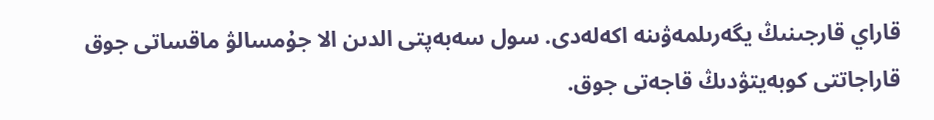قاراي قارجىنىڭ يگەرىلمەۋىنە اكەلەدى. سول سەبەپتى الدىن الا جۇمسالۋ ماقساتى جوق قاراجاتتى كوبەيتۋدىڭ قاجەتى جوق.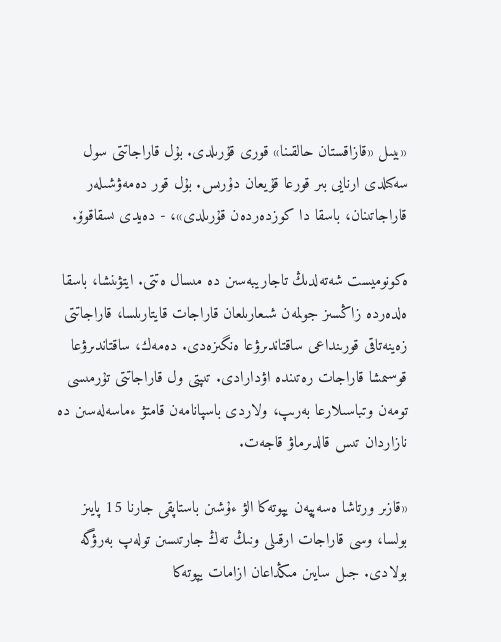«بيىل «قازاقستان حالقىنا» قورى قۇرىلدى. بۇل قاراجاتتى سول سەكىلدى ارنايى بىر قورعا قۇيعان دۇرىس. بۇل قور دەمەۋشىلەر قاراجاتىنان، باسقا دا كوزدەردەن قۇرىلدى»، - دەيدى ىسقاقوۆ.

ەكونوميست شەتەلدىڭ تاجاريبەسىن دە مىسال ەتتى. ايتۋىنشا، باسقا ەلدەردە زاڭسىز جولمەن شىعارىلعان قاراجات قايتارىلسا، قاراجاتتى زەينەتاقى قورىنداعى ساقتاندىرۋعا ەنگىزەدى. دەمەك، ساقتاندىرۋعا قوسىمشا قاراجات رەتىندە اۋدارادى. تىپتى ول قاراجاتتى تۇرمىسى تومەن وتباسىلارعا بەرىپ، ولاردى باسپانامەن قامتۋ ءماسەلەسىن دە نازاردان تىس قالدىرماۋ قاجەت.

«قازىر ورتاشا ەسەپپەن يپوتەكا الۋ ءۇشىن باستاپقى جارنا 15 پايىز بولسا، وسى قاراجات ارقىلى ونىڭ تەڭ جارتىسىن تولەپ بەرۋگە بولادى. جىل سايىن مىڭداعان ازامات يپوتەكا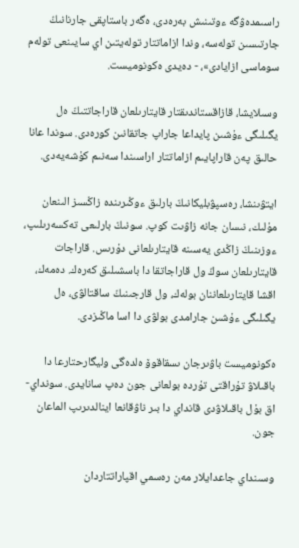راسىمدەۋگە ءوتىنىش بەرەدى، ەگەر باستاپقى جارنانىڭ جارتىسىن تولەسە، وندا ازاماتتار تولەيتىن اي سايىنعى تولەم سوماسى ازايادى»، - دەيدى ەكونوميست.

وسىلايشا، قازاقستاندىقتار قايتارىلعان قاراجاتتىڭ ەل يگىلىگى ءۇشىن پايداعا جاراپ جاتقانىن كورەدى. سوندا عانا حالىق پەن قاراپايىم ازاماتتار اراسىندا سەنىم كۇشەيەدى.

ايتۋىنشا، رەسپۋبليكانىڭ بارلىق ءوڭىرىندە زاڭسىز الىنعان مۇلىك، نىسان جانە زاۋىت كوپ. سونىڭ بارلىعى تەكسەرىلىپ، ءوزىنىڭ زاڭدى يەسىنە قايتارىلعانى دۇرىس. قاراجات قايتارىلعان سوڭ ول قاراجاتقا دا باسشىلىق كەرەك. دەمەك، اقشا قايتارىلعاننان بولەك، ول قارجىنىڭ ساقتالۋى، ەل يگىلىگى ءۇشىن جارامدى بولۋى دا اسا ماڭىزدى.

ەكونوميست باۋىرجان ىسقاقوۆ ەلدەگى وليگارحتارعا دا باقىلاۋ تۇراقتى تۇردە بولعانى جون دەپ سانايدى. سونداي-اق بۇل باقىلاۋدى قانداي دا بىر ناۋقانعا اينالدىرىپ الماعان جون.

وسىنداي جاعدايلار مەن رەسمي اقپاراتتاردان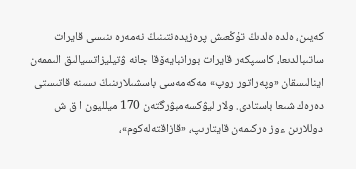كەيىن، ەلدە ەلدىڭ تۇڭعىش پرەزيدەنتىنىڭ نەمەرە ىنىسى قايرات ساتىبالدىعا، كاسىپكەر قايرات بورانبايەۆقا جانە ۋتيليزاتسيالىق الىممەن اينالىسقان «وپەراتور روپ» مەكەمەسى باسشىلارىنىڭ ىسىنە قاتىستى دەرەك شىعا باستادى. ولار ليۋكسەمبۋرگتەن 170 ميلليون ا ق ش دوللارىن ءوز ەركىمەن قايتارىپ، «قازاقتەلەكوم»،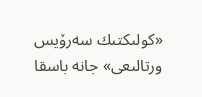«كولىكتىك سەرۆيس ورتالىعى» جانە باسقا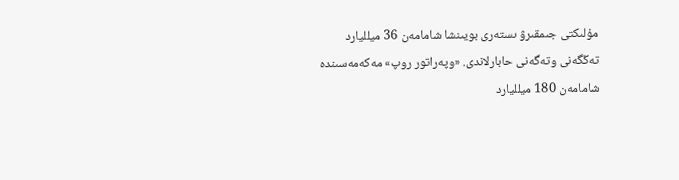مۇلىكتى جىمقىرۋ ىستەرى بويىنشا شامامەن 36 ميلليارد تەڭگەنى وتەگەنى حابارلاندى. «وپەراتور روپ» مەكەمەسىندە شامامەن 180 ميلليارد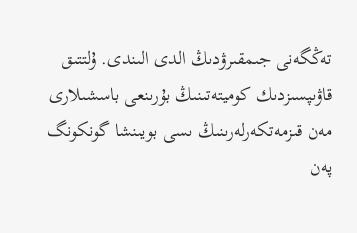تەڭگەنى جىمقىرۋدىڭ الدى الىندى. ۇلتتىق قاۋىپسىزدىك كوميتەتىنىڭ بۇرىنعى باسشىلارى مەن قىزمەتكەرلەرىنىڭ ىسى بويىنشا گونكونگ پەن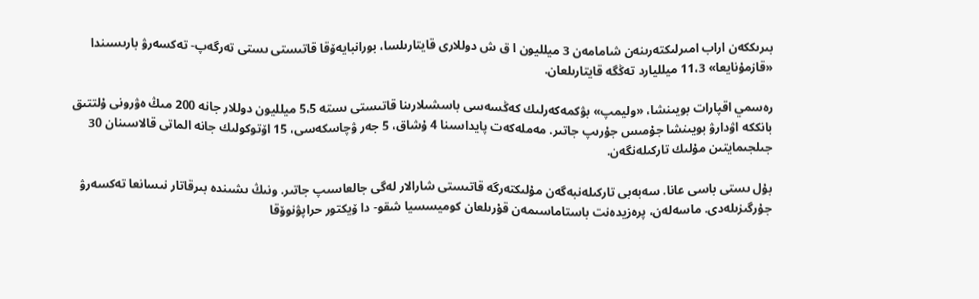بىرىككەن اراب امىرلىكتەرىنەن شامامەن 3 ميلليون ا ق ش دوللارى قايتارىلسا، بورانبايەۆقا قاتىستى ىستى تەرگەپ- تەكسەرۋ بارىسىندا «قازمۇنايعا» 11،3 ميلليارد تەڭگە قايتارىلعان.

رەسمي اقپارات بويىنشا، «وليمپ» بۋكمەكەرلىك كەڭسەسى باسشىلارىنا قاتىستى ىستە 5،5 ميلليون دوللار جانە 200 مىڭ ەۋرونى ۇلتتىق بانككە اۋدارۋ بويىنشا جۇمىس جۇرىپ جاتىر. مەملەكەت پايداسىنا 4 ۇشاق، 5 جەر ۋچاسكەسى، 15 اۆتوكولىك جانە الماتى قالاسىنان 30 جىلجىمايتىن مۇلىك تاركىلەنگەن.

بۇل ىستى باسى عانا. سەبەبى تاركىلەنبەگەن مۇلىكتەرگە قاتىستى شارالار لەگى جالعاسىپ جاتىر. ونىڭ ىشىندە بىرقاتار نىسانعا تەكسەرۋ جۇرگىزىلەدى. ماسەلەن، پرەزيدەنت باستاماسىمەن قۇرىلعان كوميسسيا شقو- دا ۆيكتور حراپۋنوۆقا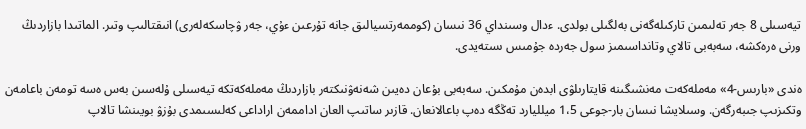تيەسىلى 8 جەر تەلىمىن تاركىلەگەنى بەلگىلى بولدى. ءدال وسىنداي 36 نىسان (كوممەرتسيالىق جانە تۇرعىن ءۇي، جەر ۋچاسكەلەرى) انىقتالىپ وتىر. الماتىدا بازاردىڭ ورنى ەرەكشە، سەبەبى تالاي وتانداسىمىز سول جەردە جۇمىس ىستەيدى.

ەندى «بارىس-4» مەملەكەت مەنشىگىنە قايتارىلۋى ابدەن مۇمكىن. سەبەبى بۇعان دەيىن شەنەۋنىكتەر بازاردىڭ مەملەكەتكە تيەسىلى ۇلەسىن بەس ەسە تومەن باعامەن وتكىزىپ جىبەرگەن. وسىلايشا نىسان بار-جوعى 1،5 ميلليارد تەڭگە دەپ باعالانعان. قازىر ساتىپ العان اداممەن اراداعى كەلىسىمدى بۇزۋ بويىنشا تالاپ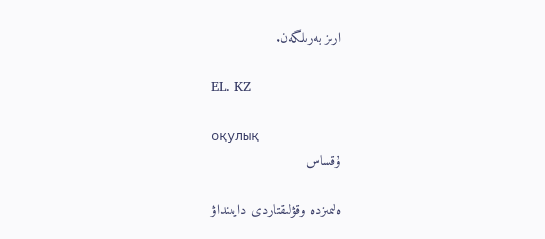ارىز بەرىلگەن.

EL. KZ

оқулық
ۇقساس

ەلىمىزدە وقۋلىقتاردى دايىنداۋ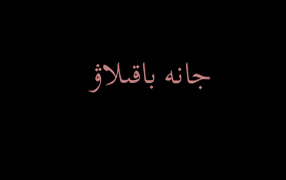جانە باقىلاۋ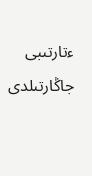ءتارتىبى جاڭارتىلدى